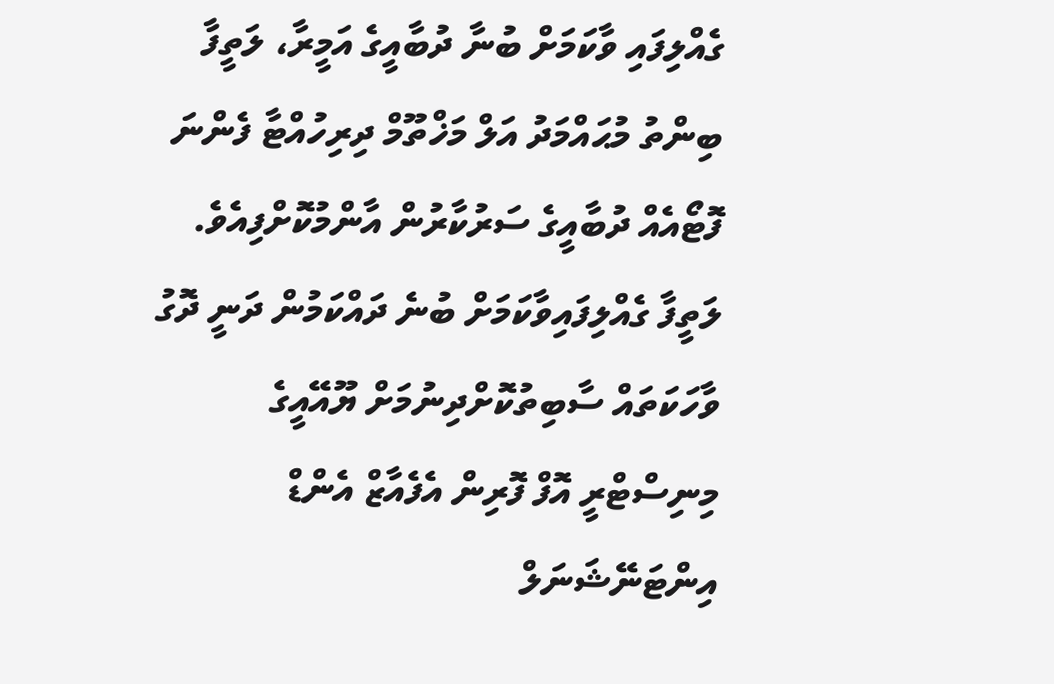ގެއްލިފައި ވާކަމަށް ބުނާ ދުބާއީގެ އަމީރާ، ލަތީފާ ބިންތު މުޙައްމަދު އަލް މަޚްތޫމް ދިރިހުއްޓާ ފެންނަ ފޮޓޯއެއް ދުބާއީގެ ސަރުކާރުން އާންމުކޮށްފިއެވެ.
ލަތީފާ ގެއްލިފައިވާކަމަށް ބުނެ ދައްކަމުން ދަނީ ދޮގު ވާހަކަތައް ސާބިތުކޮށްދިނުމަށް ޔޫއޭއީގެ މިނިސްޓްރީ އޮފް ފޮރިން އެފެއާޒް އެންޑް އިންޓަނޭޝަނަލް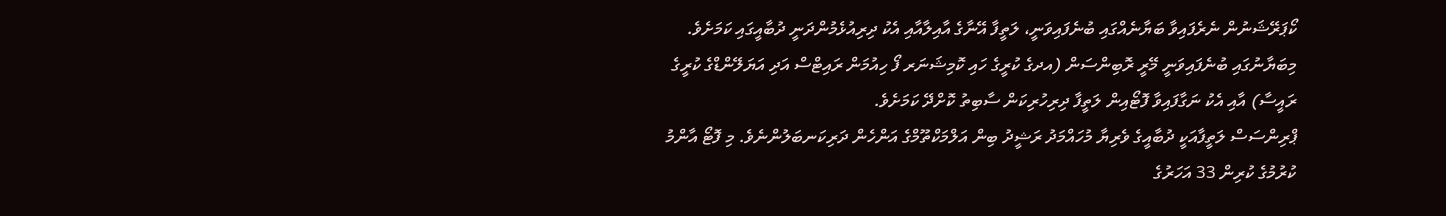ކޯޕަރޭޝަނުން ނެރެފައިވާ ބަޔާނެއްގައި ބުނެފައިވަނީ، ލަތީފާ އޭނާގެ އާއިލާއާއި އެކު ދިރިއުޅެމުންދަނީ ދުބާއީގައި ކަމަށެވެ. މިބަޔާނުގައި ބުނެފައިވަނީ މޭރީ ރޮބިންސަން (އދގެ ކުރީގެ ހައި ކޮމިޝަނަރ ފޯ ހިއުމަން ރައިޓްސް އަދި އަޔަލޭންޑްގެ ކުރީގެ ރައީސާ) އާއި އެކު ނަގާފައިވާ ފޮޓޯއިން ލަތީފާ ދިރިހުރިކަން ސާބިތު ކޮށްދޭ ކަމަށެވެ.
ޕްރިންސަސް ލަތީފާއަކީ ދުބާއީގެ ވެރިޔާ މުހައްމަދު ރަޝީދު ބިން އަލްމަކްތޫމްގެ އަންހެން ދަރިކަނބަލުންނެވެ. މި ފޮޓޯ އާންމު ކުރުމުގެ ކުރިން 33 އަހަރުގެ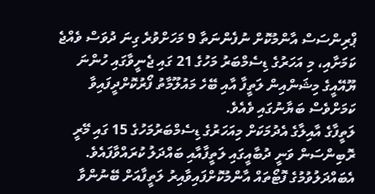ޕްރިންސަސް އާންމުކޮށް ނުފެންނަތާ 9 މަހަށްވުރެ ގިނަ ދުވަސް ވެއްޖެ ކަމަށާއި، މި އަހަރުގެ ޑިސެމްބަރު މަހުގެ 21 ގައި ޖެނީވާގައި ހުންނަ ޔޫއޭއީގެ މިޝަންއިން ލަތީފާ އާއި ބޭހެ މައުލޫމާތު ފޯރުކޮށްދީފައިވާ ކަމަށްވެސް ބަޔާނުގައި ވެއެވެ.
ލަތީފާގެ އާއިލާގެ އެދުމަކަށް މިއަހަރުގެ ޑިސެމްބަރުމަހުގެ 15 ގައި މޭރީ ރޮބިންސަން ވަނީ ދުބާއީގައި ލަތީފާއާއި ބައްދަލު ކުރައްވާފައެވެ. އެބައްދަލުވުމުގެ ފޮޓޯތައް އާންމުކޮށްފައިވާއިރު ލަތީފާއަށް ބޭނުންވާ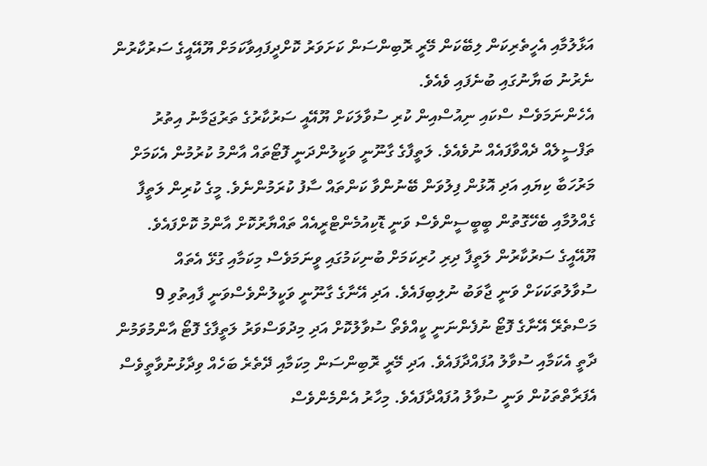އަޅާލުމާއި އެހީތެރިކަން ލިބޭކަން މޭރީ ރޮބިންސަން ކަށަވަރު ކޮށްދީފައިވާކަމަށް ޔޫއޭއީގެ ސަރުކާރުން ނެރުނު ބަޔާނުގައި ބުނެފައި ވެއެވެ.
އެހެންނަމަވެސް ސްކައި ނިއުސްއިން ކުރި ސުވާލަކަށް ޔޫއޭއީ ސަރުކާރުގެ ތަރުޖަމާނު އިތުރު ތަފްސީލެއް ދެއްވާފައެއް ނުވެއެވެ. ލަތީފާގެ ގާނޫނީ ވަކީލުންދަނީ ފޮޓޯތައް އާންމު ކުރުމުން އެކަމަށް މަރުހަބާ ކިޔައި އަދި އޮޅުން ފިލުވަން ބޭނުންވާ ކަންތައް ސާފު ކުރަމުންނެވެ. މީގެ ކުރިން ލަތީފާ ގެއްލުމާއި ބެހޭގޮތުން ބީބީސީންވެސް ވަނީ ޑޮކިއުމެންޓްރީއެއް ތައްޔާރުކޮށް އާންމު ކޮށްފައެވެ.
ޔޫއޭއީގެ ސަރުކާރުން ލަތީފާ ދިރި ހުރިކަމަށް ބުނިކަމުގައި ވީނަމަވެސް މިކަމާއި ގުޅޭ އެތައް ސުވާލުތަކަކަށް ވަނީ ޖާވަބު ނުލިބިފައެވެ. އަދި އޭނާގެ ގާނޫނީ ވަކީލުންވެސްވަނީ ފާއިތުވި 9 މަސްތެރޭ އޭނާގެ ފޮޓޯ ނުފެންނަނީ ކީއްވެތޯ ސުވާލުކޮށް އަދި މިދުވަސްވަރު ލަތީފާގެ ފޮޓޯ އާންމުވަމުން ދާތީ އެކަމާއި ސުވާލު އުފައްދާފައެވެ. އަދި މޭރީ ރޮބިންސަން މިކަމާއި ދޭތެރެ ބަހެއް ވިދާޅުނުވާތީވެސް އެފަރާތްތަކުން ވަނީ ސުވާލު އުފައްދާފައެވެ. މިހާރު އެންމެންވެސް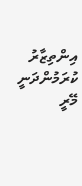އިންތިޒާރު ކުރަމުންދަނީ މޭރީ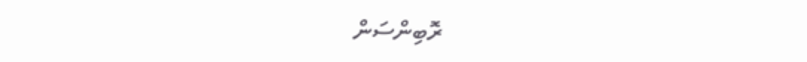ރޮބިންސަން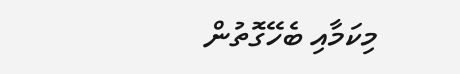މިކަމާއި ބެހޭގޮތުން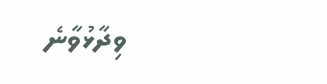ވިދާޅުވާނެ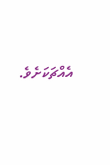އެއްޗަކަށެވެ.